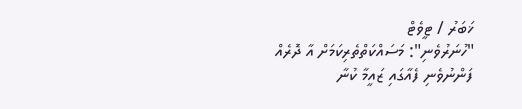ޚަބަރު / ޓީވެޓް
"ހުނަރުވެނި": މަސައްކަތްތެރިކަމަށް އާ ދޮރެއް
ފަންނުވެނި ފެއާގައި ޒައީމާ ކުނާ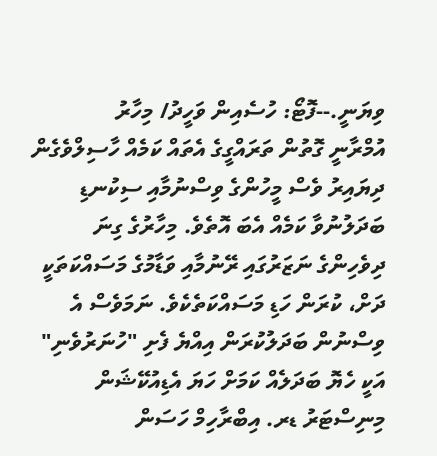ވިޔަނީ.--ފޮޓޯ: ހުސެއިން ވަހީދު/ މިހާރު
އުމްރާނީ ގޮތުން ތަރައްގީގެ އެތައް ކަމެއް ހާސިލްވެގެން ދިޔައިރު ވެސް މީހުންގެ ވިސްނުމާއި ސިކުނޑި ބަދަލުނުވާ ކަމެއް އެބަ އޮތެވެ. މިހާރުގެ ގިނަ ދިވެހިންގެ ނަޒަރުގައި ރޭނުމާއި ވަޑާމުގެ މަސައްކަތަކީ ދަށް، ކުރަން ހަޑި މަސައްކަތެކެވެ. ނަމަވެސް އެ ވިސްނުން ބަދަލުކުރަން އިއްޔެ ފެށި "ހުނަރުވެނި" އަކީ ހެޔޮ ބަދަލެއް ކަމަށް ހަޔަ އެޑިއުކޭޝަން މިނިސްޓަރު ޑރ. އިބްރާހިމް ހަސަން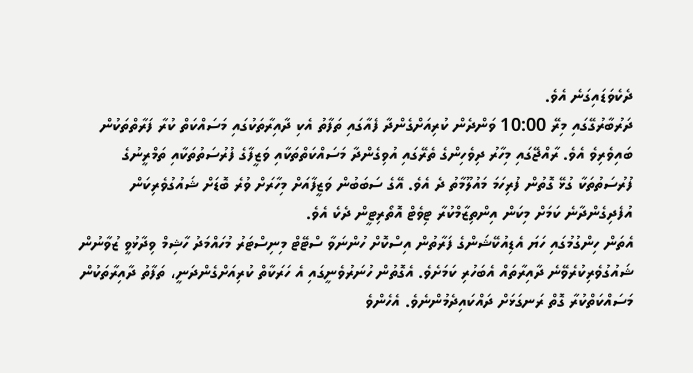ދެކެވަޑައިގަނެ އެވެ.
ދަރުބާރުގޭގައި މިރޭ 10:00 ވަންދެން ކުރިއަށްގެންދާ ފެއާގައި ތަފާތު އެކި ދާއިރާތަކުގައި މަސައްކަތް ކުރާ ފަރާތްތަކުން ބައިވެރިވެ އެވެ. ރާއްޖޭގައި މިހާރު ދިވެހިންގެ ތެރޭގައި އުވިގެންދާ މަސައްކަތްތަކާއި ވަޒީފާގެ ފުރުސަތުތަކާއި ތަމްރީނުގެ ފުރުސަތުތަކާ ގުޅޭ ގޮތުން ފުރިހަމަ މައުލޫމާތު ދެ އެވެ. އޭގެ ސަބަބުން ވަޒީފާއަށް މިހާރަށް ވުރެ ބޮޑަށް ޝައުގުވެރިކަން އުފެދިގެންދާނެ ކަމަށް މިކަން އިންތިޒާމްކުރާ ޓިވެޓް އޮތޯރިޓީން ދެކެ އެވެ.
އެތަން ހިންގުމުގައި ހަޔަ އެޑިއުކޭޝަންގެ ފަރާތުން އިސްކޮށް ހުންނަވާ ސްޓޭޓް މިނިސްޓަރު މުހައްމަދު ހާޝިމް ވިދާޅުވީ ޒުވާނުން ޝައުގުވެރިކުރެވޭނެ ދާއިރާތައް އެބަހުރި ކަމަށެވެ. އެގޮތުން ހުނަރުވެނީގައި އެ ހަރަކާތް ކުރިއަށްގެންދަނީ، ތަފާތު ދާއިރާތަކުން މަސައްކަތްކުރާ ގޮތް ރަނގަޅަށް ދައްކައިދެމުންނެވެ. އެހެންވެ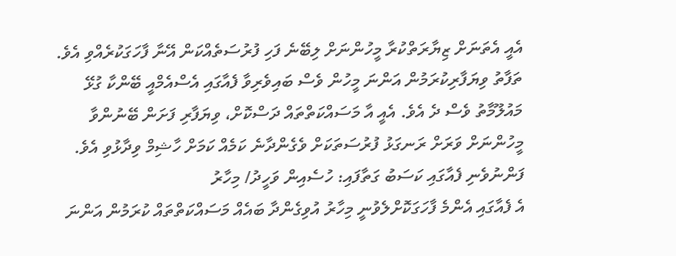އެއީ އެތަނަށް ޒިޔާރަތްކުރާ މީހުންނަށް ލިބޭނެ ފަހި ފުރުސަތެއްކަން އޭނާ ފާހަގަކުރެއްވި އެވެ.
ތަފާތު ވިޔަފާރިކުރަމުން އަންނަ މީހުން ވެސް ބައިވެރިވާ ފެއާގައި އެސްއެމްއީ ބޭންކާ ގުޅޭ މައުލޫމާތު ވެސް ދެ އެވެ. އެއީ އާ މަސައްކަތްތައް ދަސްކޮށް، ވިޔަފާރި ފަށަން ބޭނުންވާ މީހުންނަށް ވަރަށް ރަނގަޅު ފުރުސަތަކަށް ވެގެންދާނެ ކަމެއް ކަމަށް ހާޝިމް ވިދާޅުވި އެވެ.
ފަންނުވެނި ފެއާގައި ކަސަބު ގަތާފައި: ހުސެއިން ވަހީދު/ މިހާރު
އެ ފެއާގައި އެންމެ ފާހަގަކޮށްލެވުނީ މިހާރު އުވިގެންދާ ބައެއް މަސައްކަތްތައް ކުރަމުން އަންނަ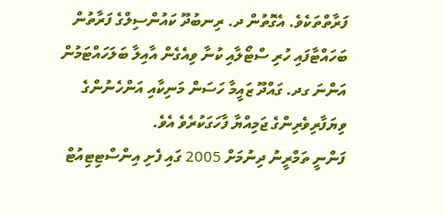ފަރާތްތަކެވެ. އެގޮތުން ދ. ރިނބުދޫ ކައުންސިލްގެ ފަރާތުން ބަހައްޓާފައި ހުރި ސްޓޯލާއި ކުނާ ވިއެގެން އާއިލާ ބަލަހައްޓަމުން އަންނަ ގދ. ގައްދޫ ޒައީމާ ހަސަން މަނިކާއި އަންހެނުންގެ ވިޔަފާރިވެރިންގެ ޖަމިއްޔާ ފާހަގަކުރެވެ އެވެ.
ފަންނީ ތަމްރީނު ދިނުމަށް 2005 ގައި ފެށި އިންސްޓިޓިއުޓް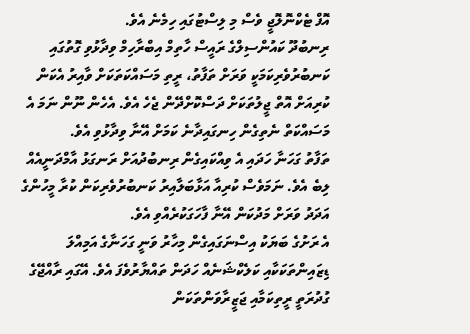އޮފް ޓެކްނޮލޮޖީ ވެސް މި ލިސްޓުގައި ހިމެނެ އެވެ.
ރިނބުދޫ ކައުންސިލްގެ ރައީސް ހާތިމް އިބްރާހިމް ވިދާޅުވި ގޮތުގައި ކަނބުރުވެރިކަމަކީ ވަރަށް ތަފާތު، ރީތި މަސައްކަތަކަށް ވާއިރު އެކަން ކުރިއަށް އޮތް ޖީލުތަކަށް ދަސްކޮށްދޭން ޖެހެ އެވެ. އެހެން ނޫން ނަމަ އެ މަސައްކަތް ނެތިގެން ހިނގައިދާނެ ކަމަށް އޭނާ ވިދާޅުވި އެވެ.
ތަފާތު ގަހަނާ ހަދައި އެ ވިއްކައިގެން ރިނބުދުއަށް ރަނގަޅު އާމްދަނީއެއް ލިބެ އެވެ. ނަމަވެސް ކުރިއާ އަޅާބަލާއިރު ކަނބުރުވެރިކަން ކުރާ މީހުންގެ އަދަދު ވަރަށް މަދުކަން އޭނާ ފާހަގަކުރެއްވި އެވެ.
އެ ރަށުގެ ބަޔަކު އިސްނަގައިގެން މިހާރު ވަނީ ގަހަނާގެ އަމިއްލަ ޑިޒައިންތަކަކާއި ކަލެކްޝަނެއް ހަދަން ތައްޔާރުވެފަ އެވެ. އޭގައި ރާއްޖޭގެ ގުދުރަތީ ރީތިކަމާއި ޖަޒީރާވަންތަކަން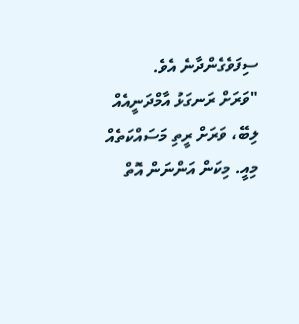ސިފަވެގެންދާނެ އެވެ.
"ވަރަށް ރަނގަޅު އާމްދަނީއެއް ލިބޭ، ވަރަށް ރީތި މަސައްކަތެއް މިއީ. މިކަން އަންނަން އޮތް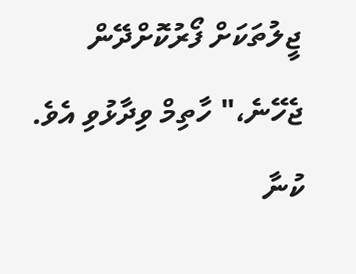ޖީލުތަކަށް ފޯރުކޮށްދޭން ޖެހޭނެ،" ހާތިމް ވިދާޅުވި އެވެ.
ކުނާ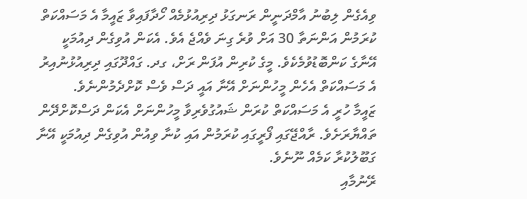ވިއެގެން ލިބުނު އާމްދަނީން ރަނގަޅު ދިރިއުޅުމެއް ހޯދާފައިވާ ޒައީމާ އެ މަސައްކަތް ކުރަމުން އަންނަތާ 30 އަށް ވުރެ ގިނަ ވެއްޖެ އެވެ. އެކަން އުވިގެން ދިއުމަކީ އޭނާގެ ކަންބޮޑުވުމެކެވެ. މީގެ ކުރިން އުފަން ރަށް، ގދ. ގައްދޫގައި ދިރިއުޅުނުއިރު އެ މަސައްކަތް އެހެން މީހުންނަށް އޭނާ އައީ ދަސް ވެސް ކޮށްދެމުންނެވެ.
ޒައީމާ ހުރީ އެ މަސައްކަތް ކުރަން ޝައުގުވެރިވާ މީހުންނަށް އެކަން ދަސްކޮށްދޭން ތައްޔާރަށެވެ. ރާއްޖޭގައި ފޯރީގައި ކުރަމުން އައި ކުނާ ވިއުން އުވިގެން ދިއުމަކީ އޭނާ ގަބޫލުކުރާ ކަމެއް ނޫނެވެ.
ރޭނުމާއި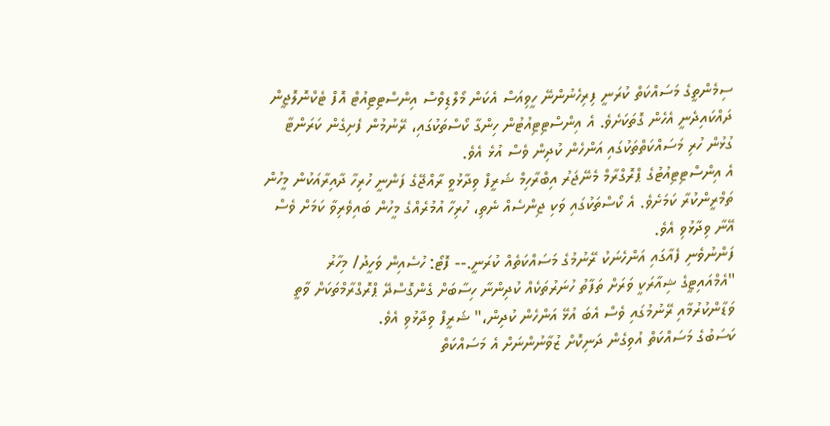ސިމެންތީގެ މަސައްކަތް ކުރަނީ ފިރިހެނުންނޭ ހީވިއަސް އެކަން މޯލްޑިވްސް އިންސްޓިޓިއުޓް އޮފް ޓެކްނޮލޮޖީން ދައްކައިދެނީ އެހެން ގޮތަކަށެވެ. އެ އިންސްޓިޓިއުޓުން ހިންގާ ކޯސްތަކުގައި، ރޭނުމުން ފެށިގެން ކަރަންޓާ ގުޅުން ހުރި މަސައްކަތްތަކުގައި އަންހެން ކުދިން ވެސް އުޅެ އެވެ.
އެ އިންސްޓިޓިއުޓުގެ ޕްރޮގްރާމް މެނޭޖަރު އިބްރާހިމް ޝަރީފް ވިދާޅުވީ ރާއްޖޭގެ ފަންނީ ހުރިހާ ދާއިރާއަކުން މީހުން ތަމްރީންކުރާ ކަމަށެވެ. އެ ކޯސްތަކުގައި ވަކި ޖިންސެއް ނެތި، ހުރިހާ އުމުރެއްގެ މީހުން ބައިވެރިވާ ކަމަށް ވެސް އޭނާ ވިދާޅުވި އެވެ.
ފަންނުވެނި ފެއާގައި އަންހެނަކު ރޭނުމުގެ މަސައްކަތެއް ކުރަނީ.-- ފޮޓޯ: ހުސެއިން ވަހީދު/ މިހާރު
"އެމްއައިޓީގެ ޝިއާރަކީ ވަރަށް ތަފާތު ހުނަރުތަކެއް ކުދިންނާ ހިސާބަށް ގެންގޮސްދޭ ޕްރޮގްރާމްތަކަށް ވާތީ ވަޑާންކުރުމާއި ރޭނުމުގައި ވެސް އެބަ އުޅޭ އަންހެން ކުދިން،" ޝަރީފް ވިދާޅުވި އެވެ.
ކަސަބުގެ މަސައްކަތް އުވިގެން ދަނިކޮށް ޒުވާނުންނަށް އެ މަސައްކަތް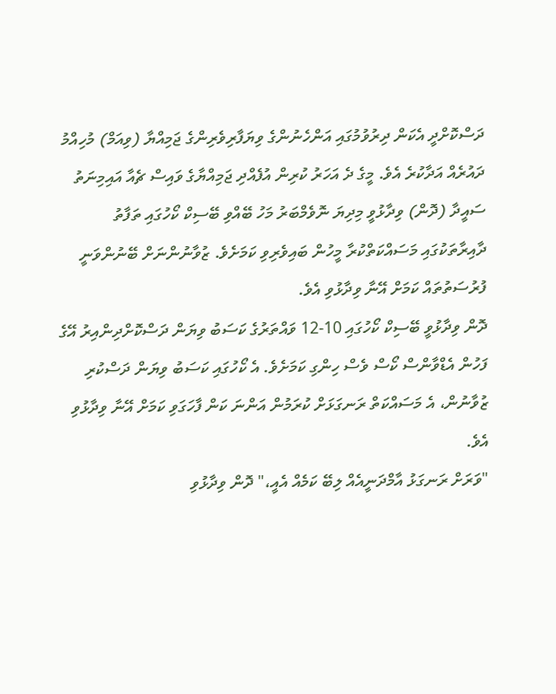ދަސްކޮށްދީ އެކަން ދިރުވުމުގައި އަންހެނުންގެ ވިޔަފާރިވެރިންގެ ޖަމިއްޔާ (ވިއަމް) މުހިއްމު ދައުރެއް އަދާކުރެ އެވެ. މީގެ ދެ އަހަރު ކުރިން އުފެއްދި ޖަމިއްޔާގެ ވައިސް ޗެއާ އައިމިނަތު ސައީދާ (ދޮން) ވިދާޅުވީ މިދިޔަ ނޮވެމްބަރު މަހު ބޭއްވި ބޭސިކް ކޯހުގައި ތަފާތު ދާއިރާތަކުގައި މަސައްކަތްކުރާ މީހުން ބައިވެރިވި ކަމަށެވެ. ޒުވާނުންނަށް ބޭނުންވަނީ ފުރުސަތުތައް ކަމަށް އޭނާ ވިދާޅުވި އެވެ.
ދޮން ވިދާޅުވީ ބޭސިކް ކޯހުގައި 10-12 ވައްތަރުގެ ކަސަބު ވިޔަން ދަސްކޮށްދިންއިރު އޭގެ ފަހުން އެޑްވާންސް ކޯސް ވެސް ހިންގި ކަމަށެވެ. އެ ކޯހުގައި ކަސަބު ވިޔަން ދަސްކުރި ޒުވާނުން، އެ މަސައްކަތް ރަނގަޅަށް ކުރަމުން އަންނަ ކަން ފާހަގަވި ކަމަށް އޭނާ ވިދާޅުވި އެވެ.
"ވަރަށް ރަނގަޅު އާމްދަނީއެއް ލިބޭ ކަމެއް އެއީ،" ދޮން ވިދާޅުވި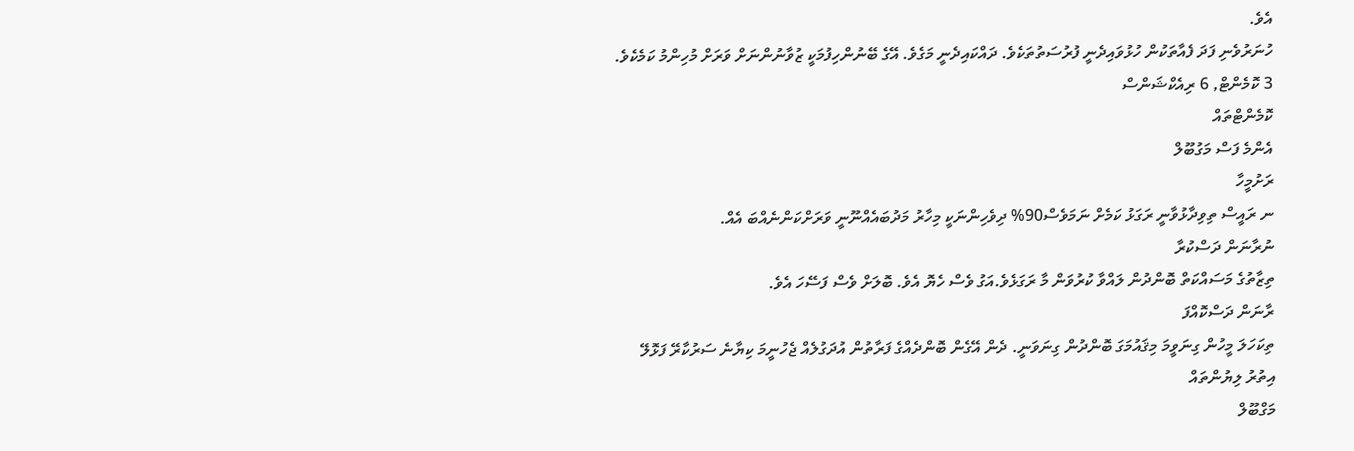އެވެ.
ހުނަރުވެނި ފަދަ ފެއާތަކުން ހުޅުވައިދެނީ ފުރުސަތުތަކެވެ. ދައްކައިދެނީ މަގެވެ. އޭގެ ބޭނުންހިފުމަކީ ޒުވާނުންނަށް ވަރަށް މުހިންމު ކަމެކެވެ.
3 ކޮމެންޓް, 6 ރިއެކްޝަންސް
ކޮމެންޓްތައް
އެންމެ ފަސް މަގުބޫލް
ރަށުމީހާ
ނ ރައީސް ތިވިދާޅުވާނީ ރަގަޅު ކަމެށް ނަމަވެސް90% ދިވެހިންނަކީ މިހާރު މަދުބައެއްނޫނީ ވަރަށްކަންނެއްބަ އެއް.
ނުރާނަން ދަސްކުރާ
ތިޒާތުގެ މަސައްކަތް ބޮންދުން ލައްވާ ކުރުވަން މާ ރަގަޅެވެ.އަގު ވެސް ހެޔޮ އެވެ. ބޮލަށް ވެސް ފަސޭހަ އެވެ.
ރާނަން ދަސްކޮއްފަ
ތިކަހަލަ މީހުން ގިނަވީމަ މިޤައުމަގަ ބޮންދުން ގިނަވަނީ. ދެން އޭގެން ބޮންދެއްގެ ފަރާތުން އުދަގުލެއް ޖެހުނީމަ ކިޔާނެ ސަރުކާރޭ ފަޅޮލޭ
އިތުރު ލިޔުންތައް
މަގްބޫލް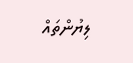ލިޔުންތައް